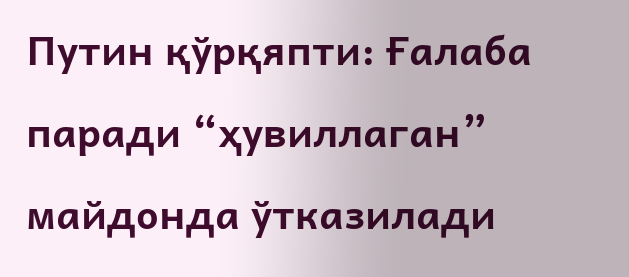Путин қўрқяпти: Ғалаба паради “ҳувиллаган” майдонда ўтказилади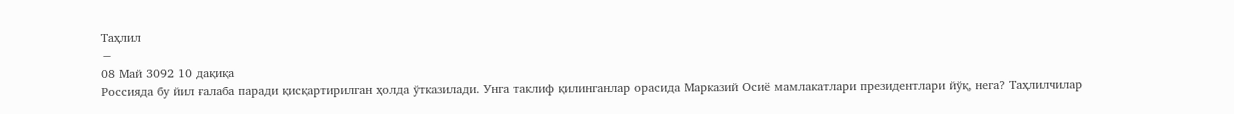Таҳлил
−
08 Май 3092 10 дақиқа
Россияда бу йил ғалаба паради қисқартирилган ҳолда ўтказилади. Унга таклиф қилинганлар орасида Марказий Осиё мамлакатлари президентлари йўқ, нега? Таҳлилчилар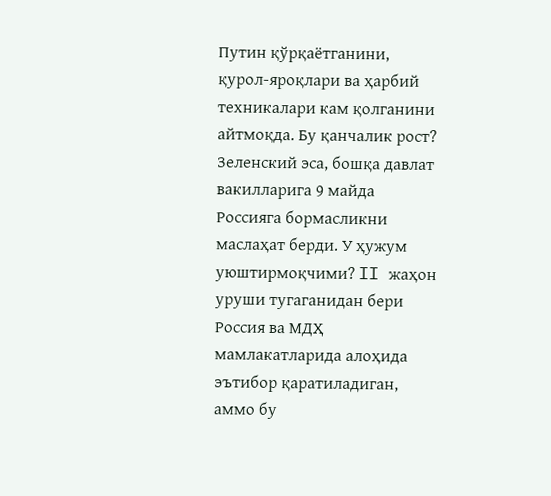Путин қўрқаётганини, қурол-яроқлари ва ҳарбий техникалари кам қолганини айтмоқда. Бу қанчалик рост? Зеленский эса, бошқа давлат вакилларига 9 майда Россияга бормасликни маслаҳат берди. У ҳужум уюштирмоқчими? II жаҳон уруши тугаганидан бери Россия ва МДҲ мамлакатларида алоҳида эътибор қаратиладиган, аммо бу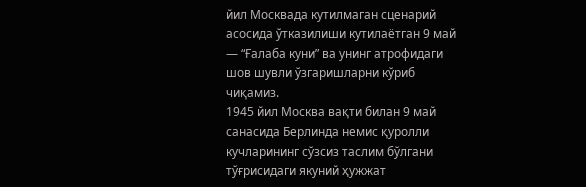йил Москвада кутилмаган сценарий асосида ўтказилиши кутилаётган 9 май — “Ғалаба куни” ва унинг атрофидаги шов шувли ўзгаришларни кўриб чиқамиз.
1945 йил Москва вақти билан 9 май санасида Берлинда немис қуролли кучларининг сўзсиз таслим бўлгани тўғрисидаги якуний ҳужжат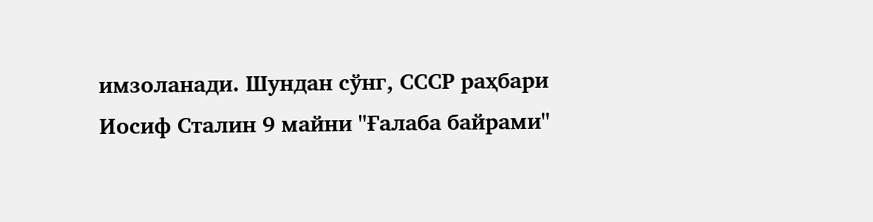имзоланади. Шундан сўнг, СССР раҳбари Иосиф Сталин 9 майни "Ғалаба байрами"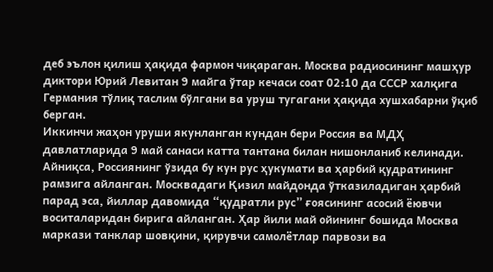деб эълон қилиш ҳақида фармон чиқараган. Москва радиосининг машҳур диктори Юрий Левитан 9 майга ўтар кечаси соат 02:10 да СССР халқига Германия тўлиқ таслим бўлгани ва уруш тугагани ҳақида хушхабарни ўқиб берган.
Иккинчи жаҳон уруши якунланган кундан бери Россия ва МДҲ давлатларида 9 май санаси катта тантана билан нишонланиб келинади. Айниқса, Россиянинг ўзида бу кун рус ҳукумати ва ҳарбий қудратининг рамзига айланган. Москвадаги Қизил майдонда ўтказиладиган ҳарбий парад эса, йиллар давомида “қудратли рус” ғоясининг асосий ёювчи воситаларидан бирига айланган. Ҳар йили май ойининг бошида Москва маркази танклар шовқини, қирувчи самолётлар парвози ва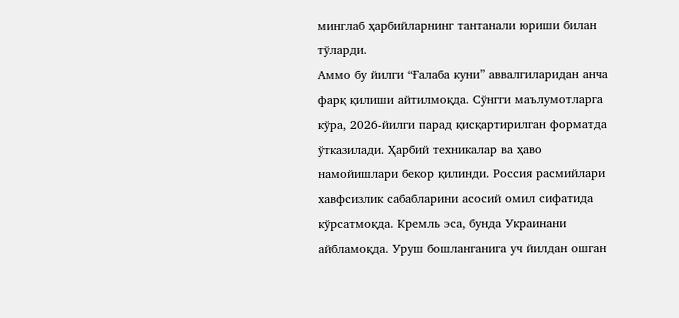минглаб ҳарбийларнинг тантанали юриши билан тўларди.
Аммо бу йилги “Ғалаба куни” аввалгиларидан анча фарқ қилиши айтилмоқда. Сўнгги маълумотларга кўра, 2026-йилги парад қисқартирилган форматда ўтказилади. Ҳарбий техникалар ва ҳаво намойишлари бекор қилинди. Россия расмийлари хавфсизлик сабабларини асосий омил сифатида кўрсатмоқда. Кремль эса, бунда Украинани айбламоқда. Уруш бошланганига уч йилдан ошган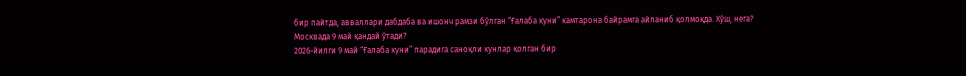бир пайтда, авваллари дабдаба ва ишонч рамзи бўлган “Ғалаба куни” камтарона байрамга айланиб қолмоқда. Хўш, нега?
Москвада 9 май қандай ўтади?
2026-йилги 9 май “Ғалаба куни” парадига саноқли кунлар қолган бир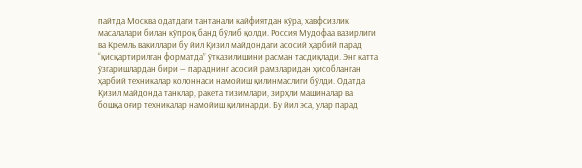пайтда Москва одатдаги тантанали кайфиятдан кўра, хавфсизлик масалалари билан кўпроқ банд бўлиб қолди. Россия Мудофаа вазирлиги ва Кремль вакиллари бу йил Қизил майдондаги асосий ҳарбий парад “қисқартирилган форматда” ўтказилишини расман тасдиқлади. Энг катта ўзгаришлардан бири — параднинг асосий рамзларидан ҳисобланган ҳарбий техникалар колоннаси намойиш қилинмаслиги бўлди. Одатда Қизил майдонда танклар, ракета тизимлари, зирҳли машиналар ва бошқа оғир техникалар намойиш қилинарди. Бу йил эса, улар парад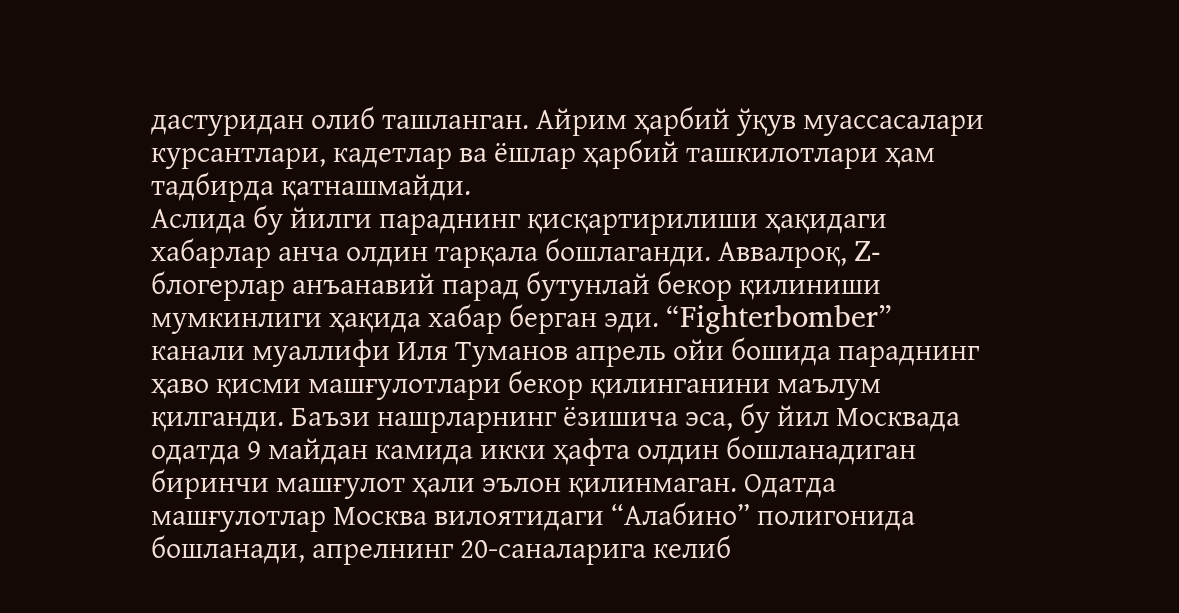дастуридан олиб ташланган. Айрим ҳарбий ўқув муассасалари курсантлари, кадетлар ва ёшлар ҳарбий ташкилотлари ҳам тадбирда қатнашмайди.
Аслида бу йилги параднинг қисқартирилиши ҳақидаги хабарлар анча олдин тарқала бошлаганди. Аввалроқ, Z-блогерлар анъанавий парад бутунлай бекор қилиниши мумкинлиги ҳақида хабар берган эди. “Fighterbomber” канали муаллифи Иля Туманов апрель ойи бошида параднинг ҳаво қисми машғулотлари бекор қилинганини маълум қилганди. Баъзи нашрларнинг ёзишича эса, бу йил Москвада одатда 9 майдан камида икки ҳафта олдин бошланадиган биринчи машғулот ҳали эълон қилинмаган. Одатда машғулотлар Москва вилоятидаги “Алабино” полигонида бошланади, апрелнинг 20-саналарига келиб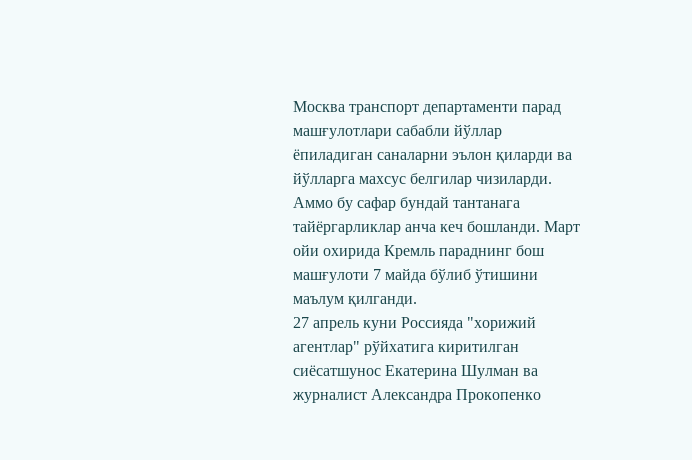Москва транспорт департаменти парад машғулотлари сабабли йўллар ёпиладиган саналарни эълон қиларди ва йўлларга махсус белгилар чизиларди. Аммо бу сафар бундай тантанага тайёргарликлар анча кеч бошланди. Март ойи охирида Кремль параднинг бош машғулоти 7 майда бўлиб ўтишини маълум қилганди.
27 апрель куни Россияда "хорижий агентлар" рўйхатига киритилган сиёсатшунос Екатерина Шулман ва журналист Александра Прокопенко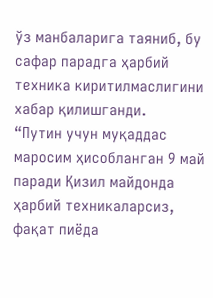ўз манбаларига таяниб, бу сафар парадга ҳарбий техника киритилмаслигини хабар қилишганди.
“Путин учун муқаддас маросим ҳисобланган 9 май паради Қизил майдонда ҳарбий техникаларсиз, фақат пиёда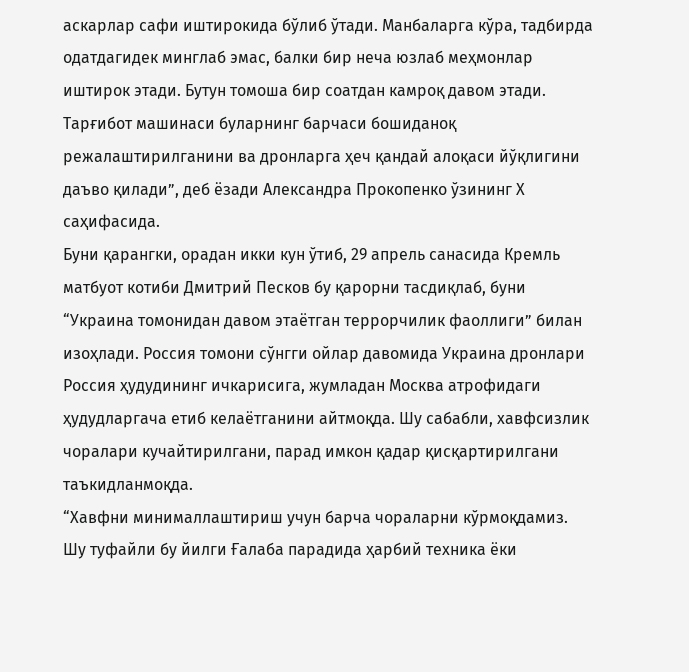аскарлар сафи иштирокида бўлиб ўтади. Манбаларга кўра, тадбирда одатдагидек минглаб эмас, балки бир неча юзлаб меҳмонлар иштирок этади. Бутун томоша бир соатдан камроқ давом этади. Тарғибот машинаси буларнинг барчаси бошиданоқ режалаштирилганини ва дронларга ҳеч қандай алоқаси йўқлигини даъво қилади”, деб ёзади Александра Прокопенко ўзининг Х саҳифасида.
Буни қарангки, орадан икки кун ўтиб, 29 апрель санасида Кремль матбуот котиби Дмитрий Песков бу қарорни тасдиқлаб, буни “Украина томонидан давом этаётган террорчилик фаоллиги” билан изоҳлади. Россия томони сўнгги ойлар давомида Украина дронлари Россия ҳудудининг ичкарисига, жумладан Москва атрофидаги ҳудудларгача етиб келаётганини айтмоқда. Шу сабабли, хавфсизлик чоралари кучайтирилгани, парад имкон қадар қисқартирилгани таъкидланмоқда.
“Хавфни минималлаштириш учун барча чораларни кўрмоқдамиз. Шу туфайли бу йилги Ғалаба парадида ҳарбий техника ёки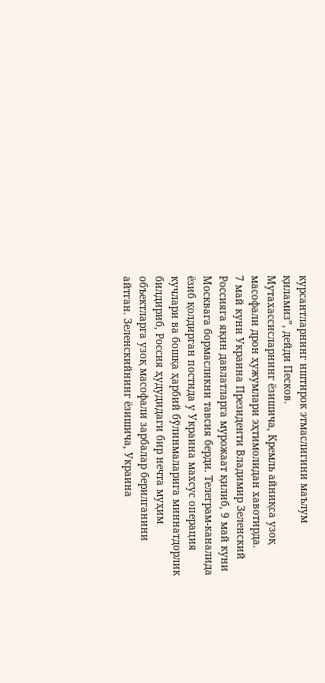курсантларнинг иштирок этмаслигини маълум қиламиз”, дейди Песков.
Мутахассисларнинг ёзишича, Кремль айниқса узоқ масофали дрон ҳужумлари эҳтимолидан хавотирда.
7 май куни Украина Президенти Владимир Зеленский Россияга яқин давлатларга мурожаат қилиб, 9 май куни Москвага бормасликни тавсия берди. Телеграм-каналида ёзиб қолдирган постида у Украина махсус операция кучлари ва бошқа ҳарбий бўлинмаларига миннатдорлик билдириб, Россия ҳудудидаги бир нечта муҳим объектларга узоқ масофали зарбалар берилганини айтган. Зеленскийнинг ёзишича, Украина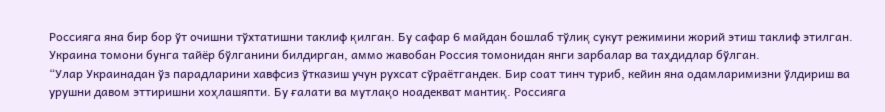Россияга яна бир бор ўт очишни тўхтатишни таклиф қилган. Бу сафар 6 майдан бошлаб тўлиқ сукут режимини жорий этиш таклиф этилган. Украина томони бунга тайёр бўлганини билдирган, аммо жавобан Россия томонидан янги зарбалар ва таҳдидлар бўлган.
“Улар Украинадан ўз парадларини хавфсиз ўтказиш учун рухсат сўраётгандек. Бир соат тинч туриб, кейин яна одамларимизни ўлдириш ва урушни давом эттиришни хоҳлашяпти. Бу ғалати ва мутлақо ноадекват мантиқ. Россияга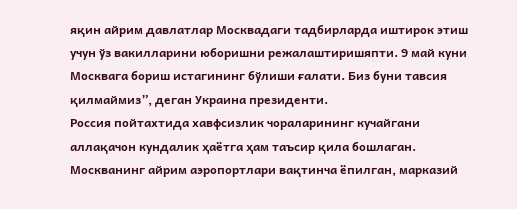яқин айрим давлатлар Москвадаги тадбирларда иштирок этиш учун ўз вакилларини юборишни режалаштиришяпти. 9 май куни Москвага бориш истагининг бўлиши ғалати. Биз буни тавсия қилмаймиз”, деган Украина президенти.
Россия пойтахтида хавфсизлик чораларининг кучайгани аллақачон кундалик ҳаётга ҳам таъсир қила бошлаган. Москванинг айрим аэропортлари вақтинча ёпилган, марказий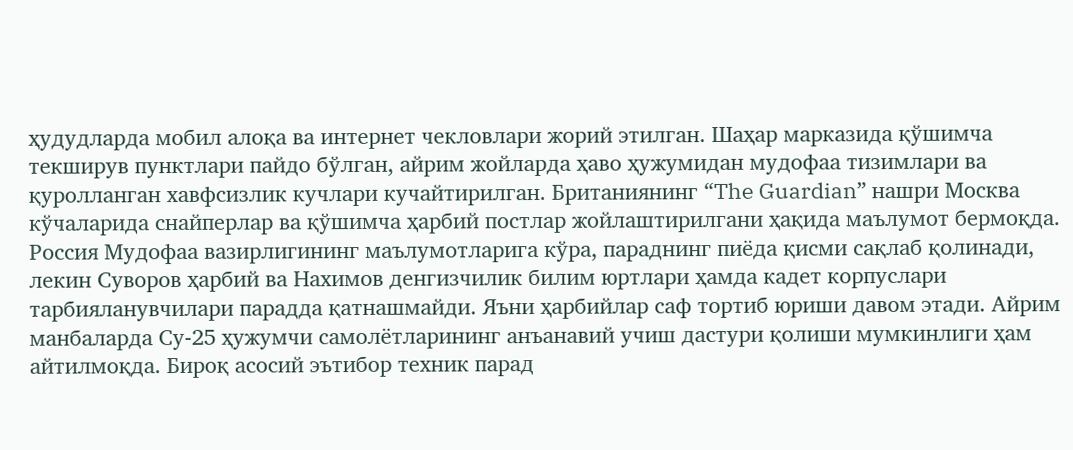ҳудудларда мобил алоқа ва интернет чекловлари жорий этилган. Шаҳар марказида қўшимча текширув пунктлари пайдо бўлган, айрим жойларда ҳаво ҳужумидан мудофаа тизимлари ва қуролланган хавфсизлик кучлари кучайтирилган. Британиянинг “The Guardian” нашри Москва кўчаларида снайперлар ва қўшимча ҳарбий постлар жойлаштирилгани ҳақида маълумот бермоқда.
Россия Мудофаа вазирлигининг маълумотларига кўра, параднинг пиёда қисми сақлаб қолинади, лекин Суворов ҳарбий ва Нахимов денгизчилик билим юртлари ҳамда кадет корпуслари тарбияланувчилари парадда қатнашмайди. Яъни ҳарбийлар саф тортиб юриши давом этади. Айрим манбаларда Су-25 ҳужумчи самолётларининг анъанавий учиш дастури қолиши мумкинлиги ҳам айтилмоқда. Бироқ асосий эътибор техник парад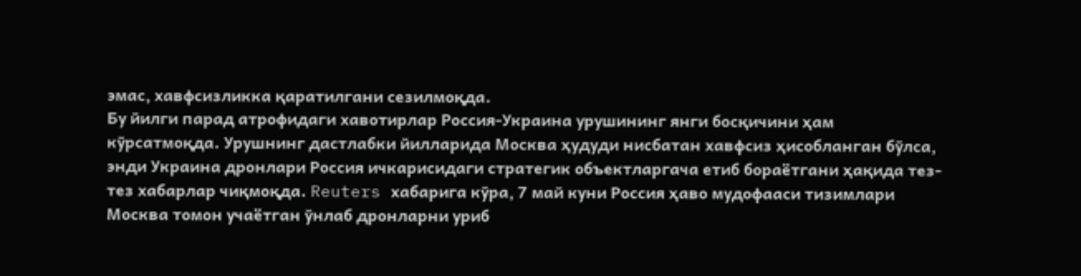эмас, хавфсизликка қаратилгани сезилмоқда.
Бу йилги парад атрофидаги хавотирлар Россия-Украина урушининг янги босқичини ҳам кўрсатмоқда. Урушнинг дастлабки йилларида Москва ҳудуди нисбатан хавфсиз ҳисобланган бўлса, энди Украина дронлари Россия ичкарисидаги стратегик объектларгача етиб бораётгани ҳақида тез-тез хабарлар чиқмоқда. Reuters хабарига кўра, 7 май куни Россия ҳаво мудофааси тизимлари Москва томон учаётган ўнлаб дронларни уриб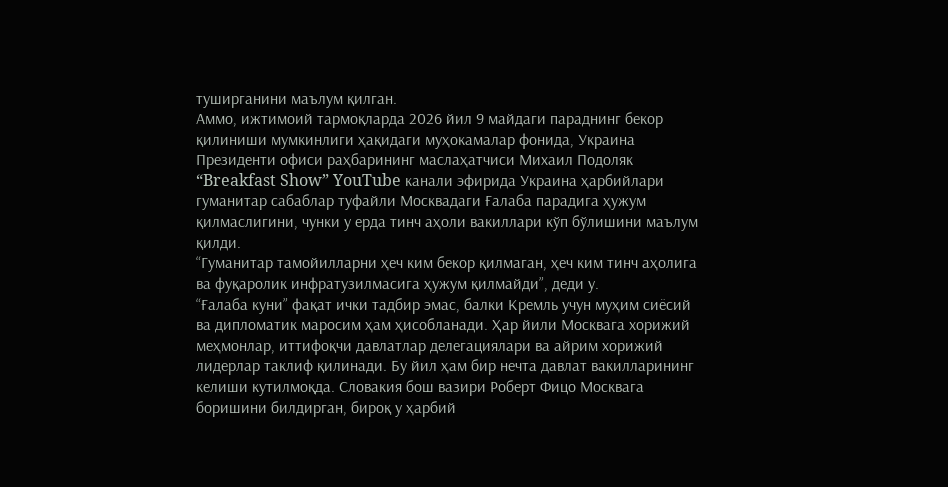туширганини маълум қилган.
Аммо, ижтимоий тармоқларда 2026 йил 9 майдаги параднинг бекор қилиниши мумкинлиги ҳақидаги муҳокамалар фонида, Украина Президенти офиси раҳбарининг маслаҳатчиси Михаил Подоляк “Breakfast Show” YouTube канали эфирида Украина ҳарбийлари гуманитар сабаблар туфайли Москвадаги Ғалаба парадига ҳужум қилмаслигини, чунки у ерда тинч аҳоли вакиллари кўп бўлишини маълум қилди.
“Гуманитар тамойилларни ҳеч ким бекор қилмаган, ҳеч ким тинч аҳолига ва фуқаролик инфратузилмасига ҳужум қилмайди”, деди у.
“Ғалаба куни” фақат ички тадбир эмас, балки Кремль учун муҳим сиёсий ва дипломатик маросим ҳам ҳисобланади. Ҳар йили Москвага хорижий меҳмонлар, иттифоқчи давлатлар делегациялари ва айрим хорижий лидерлар таклиф қилинади. Бу йил ҳам бир нечта давлат вакилларининг келиши кутилмоқда. Словакия бош вазири Роберт Фицо Москвага боришини билдирган, бироқ у ҳарбий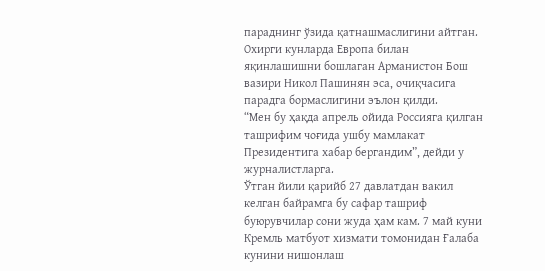параднинг ўзида қатнашмаслигини айтган. Охирги кунларда Европа билан яқинлашишни бошлаган Арманистон Бош вазири Никол Пашинян эса, очиқчасига парадга бормаслигини эълон қилди.
“Мен бу ҳақда апрель ойида Россияга қилган ташрифим чоғида ушбу мамлакат Президентига хабар бергандим”, дейди у журналистларга.
Ўтган йили қарийб 27 давлатдан вакил келган байрамга бу сафар ташриф буюрувчилар сони жуда ҳам кам. 7 май куни Кремль матбуот хизмати томонидан Ғалаба кунини нишонлаш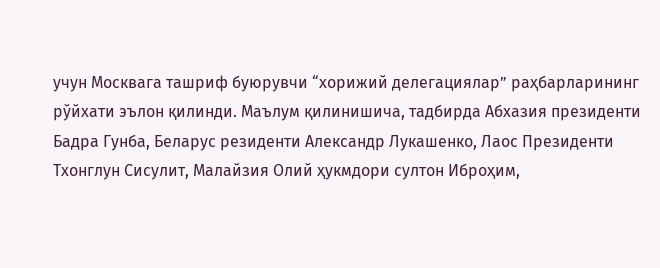учун Москвага ташриф буюрувчи “хорижий делегациялар” раҳбарларининг рўйхати эълон қилинди. Маълум қилинишича, тадбирда Абхазия президенти Бадра Гунба, Беларус резиденти Александр Лукашенко, Лаос Президенти Тхонглун Сисулит, Малайзия Олий ҳукмдори султон Иброҳим,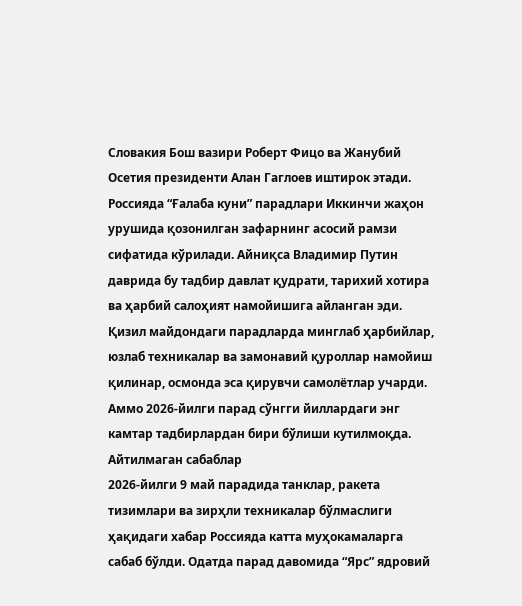Словакия Бош вазири Роберт Фицо ва Жанубий Осетия президенти Алан Гаглоев иштирок этади.
Россияда “Ғалаба куни” парадлари Иккинчи жаҳон урушида қозонилган зафарнинг асосий рамзи сифатида кўрилади. Айниқса Владимир Путин даврида бу тадбир давлат қудрати, тарихий хотира ва ҳарбий салоҳият намойишига айланган эди. Қизил майдондаги парадларда минглаб ҳарбийлар, юзлаб техникалар ва замонавий қуроллар намойиш қилинар, осмонда эса қирувчи самолётлар учарди. Аммо 2026-йилги парад сўнгги йиллардаги энг камтар тадбирлардан бири бўлиши кутилмоқда.
Айтилмаган сабаблар
2026-йилги 9 май парадида танклар, ракета тизимлари ва зирҳли техникалар бўлмаслиги ҳақидаги хабар Россияда катта муҳокамаларга сабаб бўлди. Одатда парад давомида “Ярс” ядровий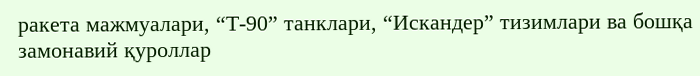ракета мажмуалари, “Т-90” танклари, “Искандер” тизимлари ва бошқа замонавий қуроллар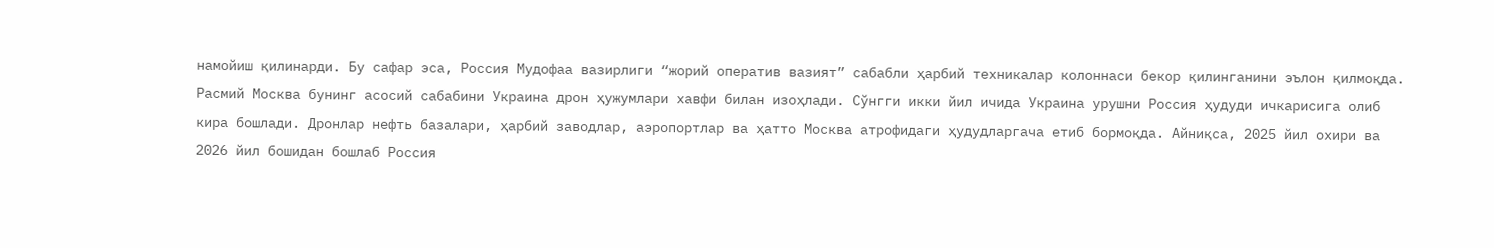намойиш қилинарди. Бу сафар эса, Россия Мудофаа вазирлиги “жорий оператив вазият” сабабли ҳарбий техникалар колоннаси бекор қилинганини эълон қилмоқда.
Расмий Москва бунинг асосий сабабини Украина дрон ҳужумлари хавфи билан изоҳлади. Сўнгги икки йил ичида Украина урушни Россия ҳудуди ичкарисига олиб кира бошлади. Дронлар нефть базалари, ҳарбий заводлар, аэропортлар ва ҳатто Москва атрофидаги ҳудудларгача етиб бормоқда. Айниқса, 2025 йил охири ва 2026 йил бошидан бошлаб Россия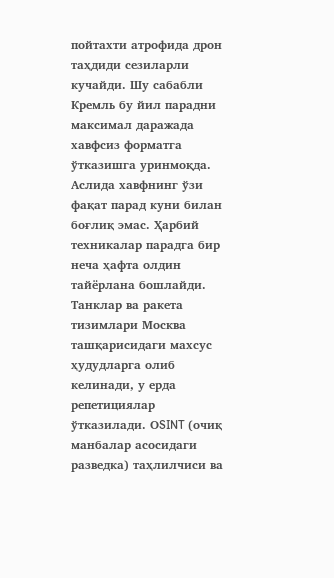пойтахти атрофида дрон таҳдиди сезиларли кучайди. Шу сабабли Кремль бу йил парадни максимал даражада хавфсиз форматга ўтказишга уринмоқда.
Аслида хавфнинг ўзи фақат парад куни билан боғлиқ эмас. Ҳарбий техникалар парадга бир неча ҳафта олдин тайёрлана бошлайди. Танклар ва ракета тизимлари Москва ташқарисидаги махсус ҳудудларга олиб келинади, у ерда репетициялар ўтказилади. ОSINT (очиқ манбалар асосидаги разведка) таҳлилчиси ва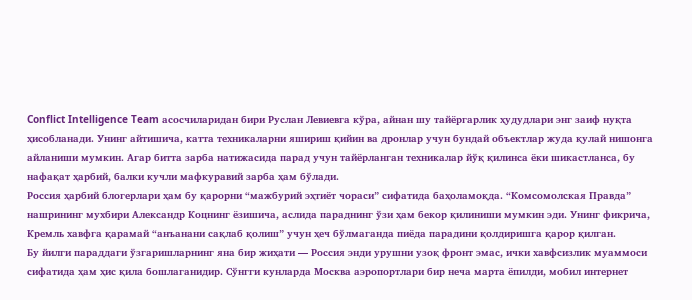Conflict Intelligence Team асосчиларидан бири Руслан Левиевга кўра, айнан шу тайёргарлик ҳудудлари энг заиф нуқта ҳисобланади. Унинг айтишича, катта техникаларни яшириш қийин ва дронлар учун бундай объектлар жуда қулай нишонга айланиши мумкин. Агар битта зарба натижасида парад учун тайёрланган техникалар йўқ қилинса ёки шикастланса, бу нафақат ҳарбий, балки кучли мафкуравий зарба ҳам бўлади.
Россия ҳарбий блогерлари ҳам бу қарорни “мажбурий эҳтиёт чораси” сифатида баҳоламоқда. “Комсомолская Правда” нашрининг мухбири Александр Коцнинг ёзишича, аслида параднинг ўзи ҳам бекор қилиниши мумкин эди. Унинг фикрича, Кремль хавфга қарамай “анъанани сақлаб қолиш” учун ҳеч бўлмаганда пиёда парадини қолдиришга қарор қилган.
Бу йилги параддаги ўзгаришларнинг яна бир жиҳати — Россия энди урушни узоқ фронт эмас, ички хавфсизлик муаммоси сифатида ҳам ҳис қила бошлаганидир. Сўнгги кунларда Москва аэропортлари бир неча марта ёпилди, мобил интернет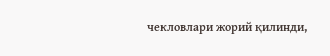чекловлари жорий қилинди,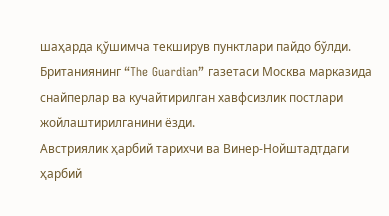шаҳарда қўшимча текширув пунктлари пайдо бўлди. Британиянинг “The Guardian” газетаси Москва марказида снайперлар ва кучайтирилган хавфсизлик постлари жойлаштирилганини ёзди.
Австриялик ҳарбий тарихчи ва Винер-Нойштадтдаги ҳарбий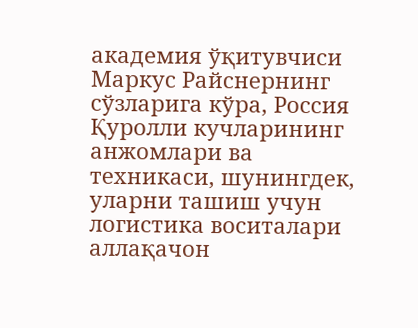академия ўқитувчиси Маркус Райснернинг сўзларига кўра, Россия Қуролли кучларининг анжомлари ва техникаси, шунингдек, уларни ташиш учун логистика воситалари аллақачон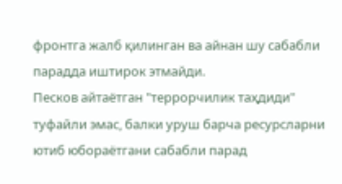фронтга жалб қилинган ва айнан шу сабабли парадда иштирок этмайди.
Песков айтаётган "террорчилик таҳдиди" туфайли эмас, балки уруш барча ресурсларни ютиб юбораётгани сабабли парад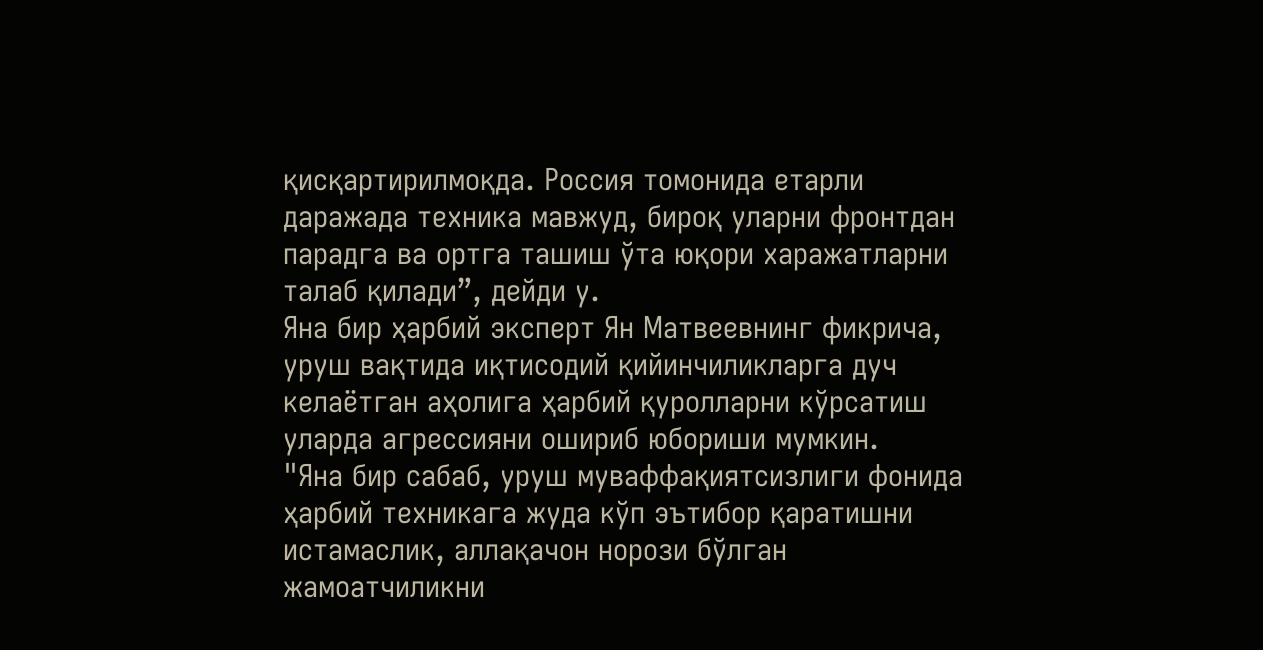қисқартирилмоқда. Россия томонида етарли даражада техника мавжуд, бироқ уларни фронтдан парадга ва ортга ташиш ўта юқори харажатларни талаб қилади”, дейди у.
Яна бир ҳарбий эксперт Ян Матвеевнинг фикрича, уруш вақтида иқтисодий қийинчиликларга дуч келаётган аҳолига ҳарбий қуролларни кўрсатиш уларда агрессияни ошириб юбориши мумкин.
"Яна бир сабаб, уруш муваффақиятсизлиги фонида ҳарбий техникага жуда кўп эътибор қаратишни истамаслик, аллақачон норози бўлган жамоатчиликни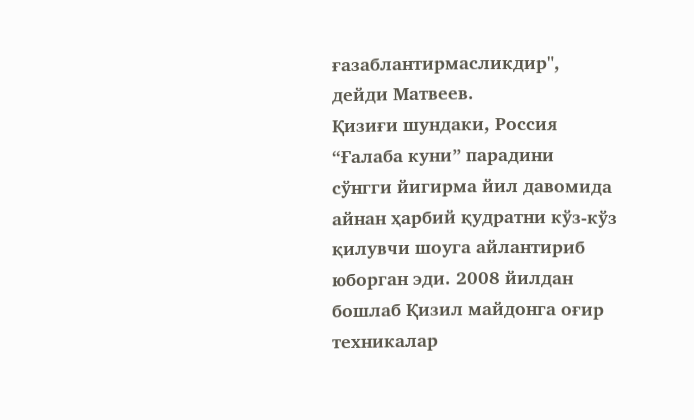ғазаблантирмасликдир", дейди Матвеев.
Қизиғи шундаки, Россия “Ғалаба куни” парадини сўнгги йигирма йил давомида айнан ҳарбий қудратни кўз-кўз қилувчи шоуга айлантириб юборган эди. 2008 йилдан бошлаб Қизил майдонга оғир техникалар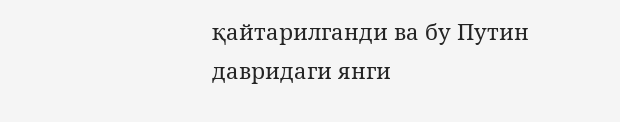қайтарилганди ва бу Путин давридаги янги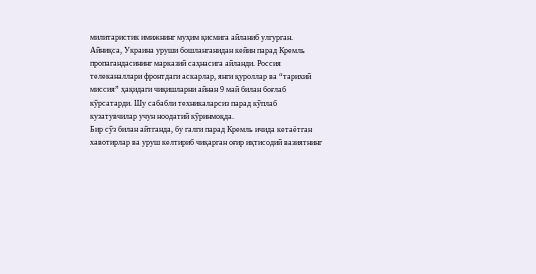милитаристик имижнинг муҳим қисмига айланиб улгурган. Айниқса, Украина уруши бошланганидан кейин парад Кремль пропагандасининг марказий саҳнасига айланди. Россия телеканаллари фронтдаги аскарлар, янги қуроллар ва “тарихий миссия” ҳақидаги чиқишларни айнан 9 май билан боғлаб кўрсатарди. Шу сабабли техникаларсиз парад кўплаб кузатувчилар учун ноодатий кўринмоқда.
Бир сўз билан айтганда, бу галги парад Кремль ичида кетаётган хавотирлар ва уруш келтириб чиқарган оғир иқтисодий вазиятнинг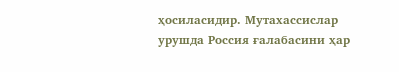ҳосиласидир. Мутахассислар урушда Россия ғалабасини ҳар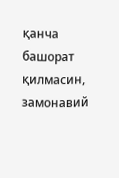қанча башорат қилмасин, замонавий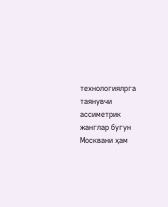технологиялрга таянувчи ассиметрик жанглар бугун Москвани ҳам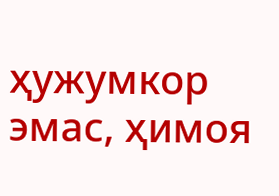ҳужумкор эмас, ҳимоя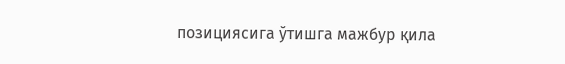позициясига ўтишга мажбур қила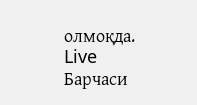олмоқда.
Live
Барчаси